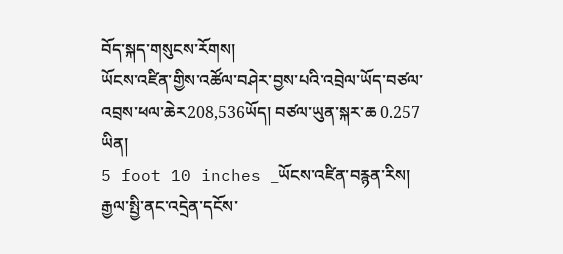བོད་སྐད་གསུངས་རོགས།
ཡོངས་འཛིན་གྱིས་འཚོལ་བཤེར་བྱས་པའི་འབྲེལ་ཡོད་བཙལ་འབྲས་ཕལ་ཆེར208,536ཡོད། བཙལ་ཡུན་སྐར་ཆ 0.257
ཡིན།
5 foot 10 inches _ཡོངས་འཛིན་བརྙན་རིས།
རྒྱལ་སྤྱི་ནང་འདྲེན་དངོས་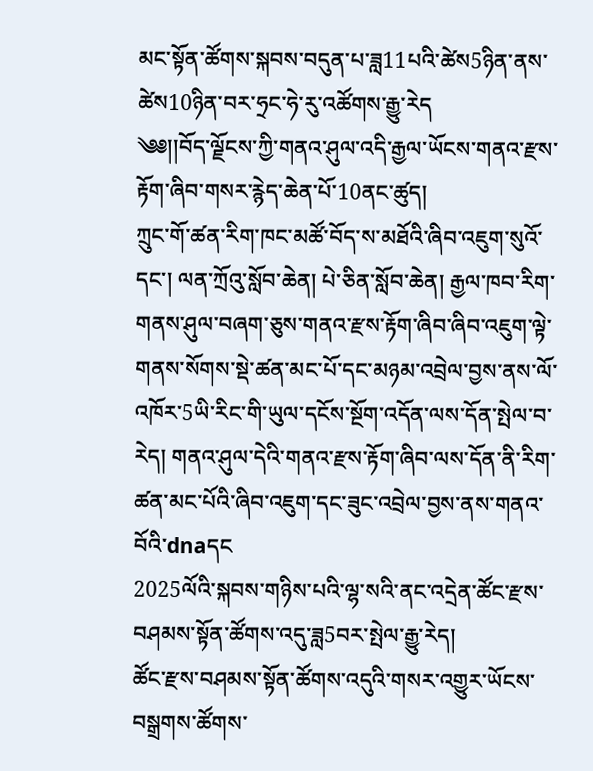མང་སྟོན་ཚོགས་སྐབས་བདུན་པ་ཟླ11པའི་ཚེས5ཉིན་ནས་ཚེས10ཉིན་བར་ཧྲང་ཧེ་རུ་འཚོགས་རྒྱུ་རེད
༄༅།།བོད་ལྗོངས་ཀྱི་གནའ་ཤུལ་འདི་རྒྱལ་ཡོངས་གནའ་རྫས་རྟོག་ཞིབ་གསར་རྙེད་ཆེན་པོ་10ནང་ཚུད།
ཀྲུང་གོ་ཚན་རིག་ཁང་མཚོ་བོད་ས་མཐོའི་ཞིབ་འཇུག་སུའོ་དང་། ལན་ཀྲོའུ་སློབ་ཆེན། པེ་ཅིན་སློབ་ཆེན། རྒྱལ་ཁབ་རིག་གནས་ཤུལ་བཞག་ཅུས་གནའ་རྫས་རྟོག་ཞིབ་ཞིབ་འཇུག་ལྟེ་གནས་སོགས་སྡེ་ཚན་མང་པོ་དང་མཉམ་འབྲེལ་བྱས་ནས་ལོ་འཁོར་5ཡི་རིང་གི་ཡུལ་དངོས་སྔོག་འདོན་ལས་དོན་སྤེལ་བ་རེད། གནའ་ཤུལ་དེའི་གནའ་རྫས་རྟོག་ཞིབ་ལས་དོན་ནི་རིག་ཚན་མང་པོའི་ཞིབ་འཇུག་དང་ཟུང་འབྲེལ་བྱས་ནས་གནའ་བོའི་dnaདང
2025ལོའི་སྐབས་གཉིས་པའི་ལྷ་སའི་ནང་འདྲེན་ཚོང་རྫས་བཤམས་སྟོན་ཚོགས་འདུ་ཟླ5བར་སྤེལ་རྒྱུ་རེད།
ཚོང་རྫས་བཤམས་སྟོན་ཚོགས་འདུའི་གསར་འགྱུར་ཡོངས་བསྒྲགས་ཚོགས་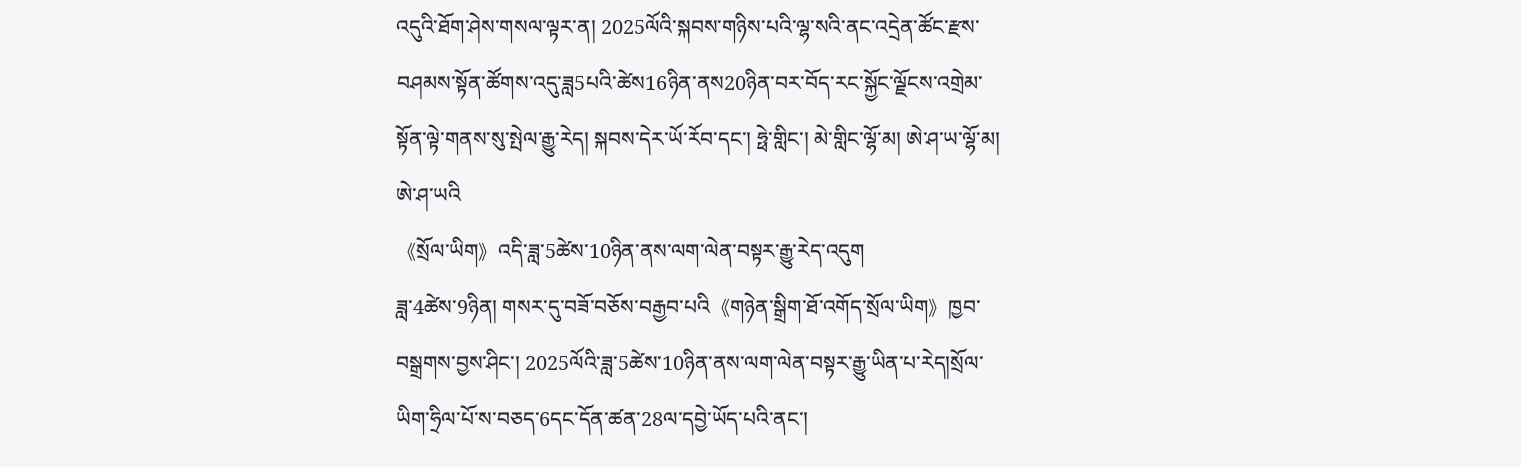འདུའི་ཐོག་ཤེས་གསལ་ལྟར་ན། 2025ལོའི་སྐབས་གཉིས་པའི་ལྷ་སའི་ནང་འདྲེན་ཚོང་རྫས་བཤམས་སྟོན་ཚོགས་འདུ་ཟླ5པའི་ཚེས16ཉིན་ནས20ཉིན་བར་བོད་རང་སྐྱོང་ལྗོངས་འགྲེམ་སྟོན་ལྟེ་གནས་སུ་སྤེལ་རྒྱུ་རེད། སྐབས་དེར་ཡོ་རོབ་དང་། ཧྥེ་གླིང་། མེ་གླིང་ལྷོ་མ། ཨེ་ཤ་ཡ་ལྷོ་མ། ཨེ་ཤ་ཡའི
《སྲོལ་ཡིག》འདི་ཟླ་5ཚེས་10ཉིན་ནས་ལག་ལེན་བསྟར་རྒྱུ་རེད་འདུག
ཟླ་4ཚེས་9ཉིན། གསར་དུ་བཟོ་བཅོས་བརྒྱབ་པའི《གཉེན་སྒྲིག་ཐོ་འགོད་སྲོལ་ཡིག》ཁྱབ་བསྒྲགས་བྱས་ཤིང་། 2025ལོའི་ཟླ་5ཚེས་10ཉིན་ནས་ལག་ལེན་བསྟར་རྒྱུ་ཡིན་པ་རེད།སྲོལ་ཡིག་ཧྲིལ་པོ་ས་བཅད་6དང་དོན་ཚན་28ལ་དབྱེ་ཡོད་པའི་ནང་།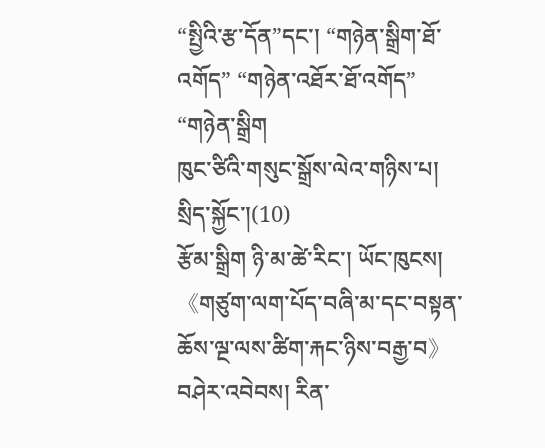“སྤྱིའི་རྩ་དོན”དང་། “གཉེན་སྒྲིག་ཐོ་འགོད” “གཉེན་འཐོར་ཐོ་འགོད” “གཉེན་སྒྲིག
ཁུང་ཙིའི་གསུང་སྒྲོས་ལེའ་གཉིས་པ། སྲིད་སྐྱོང་།(10)
རྩོམ་སྒྲིག ཉི་མ་ཚེ་རིང་། ཡོང་ཁུངས།《གཙུག་ལག་པོད་བཞི་མ་དང་བསྟན་ཆོས་ལྔ་ལས་ཚིག་རྐང་ཉིས་བརྒྱ་བ》 བཤེར་འབེབས། རིན་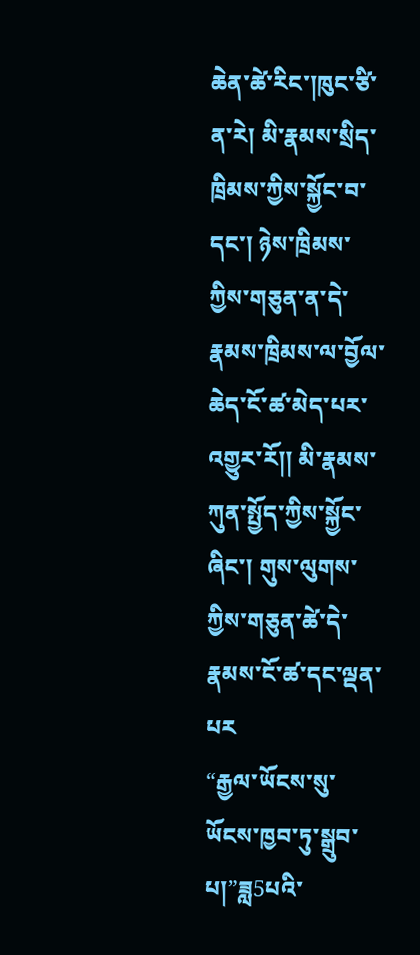ཆེན་ཚེ་རིང་།ཁུང་ཙི་ན་རེ། མི་རྣམས་སྲིད་ཁྲིམས་ཀྱིས་སྐྱོང་བ་དང་། ཉེས་ཁྲིམས་ཀྱིས་གཅུན་ན་དེ་རྣམས་ཁྲིམས་ལ་བྱོལ་ཆེད་ངོ་ཚ་མེད་པར་འགྱུར་རོ།། མི་རྣམས་ཀུན་སྤྱོད་ཀྱིས་སྐྱོང་ཞིང་། གུས་ལུགས་ཀྱིས་གཅུན་ཚེ་དེ་རྣམས་ངོ་ཚ་དང་ལྡན་པར
“རྒྱལ་ཡོངས་སུ་ཡོངས་ཁྱབ་ཏུ་སྒྲུབ་པ།”ཟླ5པའི་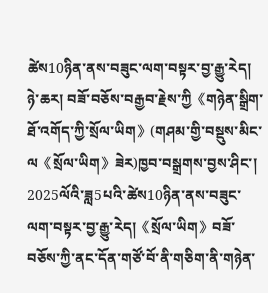ཚེས10ཉིན་ནས་བཟུང་ལག་བསྟར་བྱ་རྒྱུ་རེད།
ཉེ་ཆར། བཟོ་བཅོས་བརྒྱབ་རྗེས་ཀྱི《གཉེན་སྒྲིག་ཐོ་འགོད་ཀྱི་སྲོལ་ཡིག》(གཤམ་གྱི་བསྡུས་མིང་ལ《སྲོལ་ཡིག》ཟེར)ཁྱབ་བསྒྲགས་བྱས་ཤིང་། 2025ལོའི་ཟླ5པའི་ཚེས10ཉིན་ནས་བཟུང་ལག་བསྟར་བྱ་རྒྱུ་རེད།《སྲོལ་ཡིག》བཟོ་བཅོས་ཀྱི་ནང་དོན་གཙོ་བོ་ནི་གཅིག་ནི་གཉེན་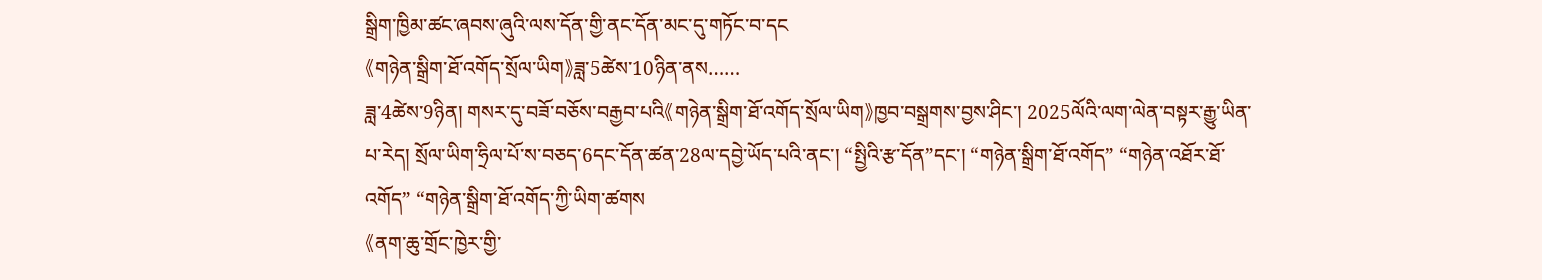སྒྲིག་ཁྱིམ་ཚང་ཞབས་ཞུའི་ལས་དོན་གྱི་ནང་དོན་མང་དུ་གཏོང་བ་དང
《གཉེན་སྒྲིག་ཐོ་འགོད་སྲོལ་ཡིག》ཟླ་5ཚེས་10ཉིན་ནས……
ཟླ་4ཚེས་9ཉིན། གསར་དུ་བཟོ་བཅོས་བརྒྱབ་པའི《གཉེན་སྒྲིག་ཐོ་འགོད་སྲོལ་ཡིག》ཁྱབ་བསྒྲགས་བྱས་ཤིང་། 2025ལོའི་ལག་ལེན་བསྟར་རྒྱུ་ཡིན་པ་རེད། སྲོལ་ཡིག་ཧྲིལ་པོ་ས་བཅད་6དང་དོན་ཚན་28ལ་དབྱེ་ཡོད་པའི་ནང་། “སྤྱིའི་རྩ་དོན”དང་། “གཉེན་སྒྲིག་ཐོ་འགོད” “གཉེན་འཐོར་ཐོ་འགོད” “གཉེན་སྒྲིག་ཐོ་འགོད་ཀྱི་ཡིག་ཚགས
《ནག་ཆུ་གྲོང་ཁྱེར་གྱི་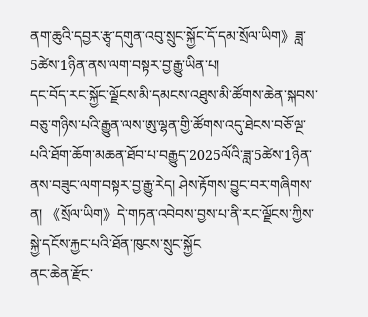ནག་ཆུའི་དབྱར་རྩྭ་དགུན་འབུ་སྲུང་སྐྱོང་དོ་དམ་སྲོལ་ཡིག》ཟླ་5ཚེས་1ཉིན་ནས་ལག་བསྟར་བྱ་རྒྱུ་ཡིན་པ།
དང་བོད་རང་སྐྱོང་ལྗོངས་མི་དམངས་འཐུས་མི་ཚོགས་ཆེན་སྐབས་བཅུ་གཉིས་པའི་རྒྱུན་ལས་ཨུ་ལྷན་གྱི་ཚོགས་འདུ་ཐེངས་བཅོ་ལྔ་པའི་ཐོག་ཆོག་མཆན་ཐོབ་པ་བརྒྱུད་2025ལོའི་ཟླ་5ཚེས་1ཉིན་ནས་བཟུང་ལག་བསྟར་བྱ་རྒྱུ་རེད། ཤེས་རྟོགས་བྱུང་བར་གཞིགས་ན། 《སྲོལ་ཡིག》དེ་གཏན་འབེབས་བྱས་པ་ནི་རང་ལྗོངས་ཀྱིས་སྐྱེ་དངོས་རྐྱང་པའི་ཐོན་ཁུངས་སྲུང་སྐྱོང
ནང་ཆེན་རྫོང་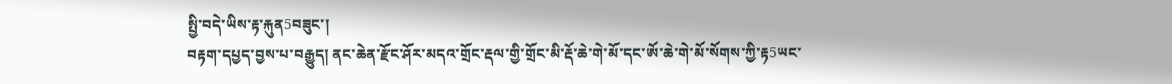སྤྱི་བདེ་ཡིས་རྟ་རྐུན5བཟུང་།
བརྟག་དཔྱད་བྱས་པ་བརྒྱུད། ནང་ཆེན་རྫོང་ཤོར་མདའ་གྲོང་རྡལ་གྱི་གྲོང་མི་རྡོ་ཆེ་གེ་མོ་དང་ཨོ་ཆེ་གེ་མོ་སོགས་ཀྱི་རྟ5ཡང་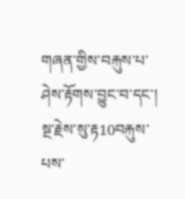གཞན་གྱིས་བརྐུས་པ་ཤེས་རྟོགས་བྱུང་བ་དང་། སྔ་རྗེས་སུ་རྟ10བརྐུས་པས་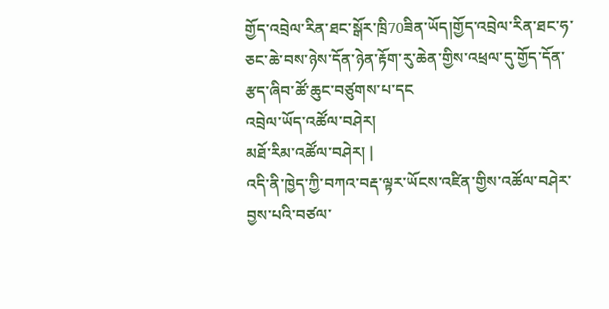གྱོད་འབྲེལ་རིན་ཐང་སྒོར་ཁྲི70ཟིན་ཡོད།གྱོད་འབྲེལ་རིན་ཐང་ཧ་ཅང་ཆེ་བས་ཉེས་དོན་ཉེན་རྟོག་རུ་ཆེན་གྱིས་འཕྲལ་དུ་གྱོད་དོན་རྩད་ཞིབ་ཚོ་ཆུང་བཙུགས་པ་དང
འབྲེལ་ཡོད་འཚོལ་བཤེར།
མཐོ་རིམ་འཚོལ་བཤེར། |
འདི་ནི་ཁྱེད་ཀྱི་བཀའ་བརྡ་ལྟར་ཡོངས་འཛིན་གྱིས་འཚོལ་བཤེར་བྱས་པའི་བཙལ་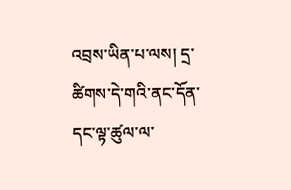འབྲས་ཡིན་པ་ལས། དྲ་ཚིགས་དེ་གའི་ནང་དོན་དང་ལྟ་ཚུལ་ལ་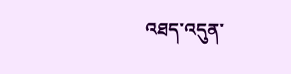འཐད་འདུན་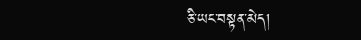ཅི་ཡང་བསྟན་མེད།